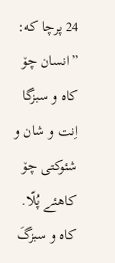24 پرچا که: ”انسان چۆ کاه و سبزگا اِنت و شان و شئوکتی چۆ کاهئے پُلّا. کاه و سبزگَ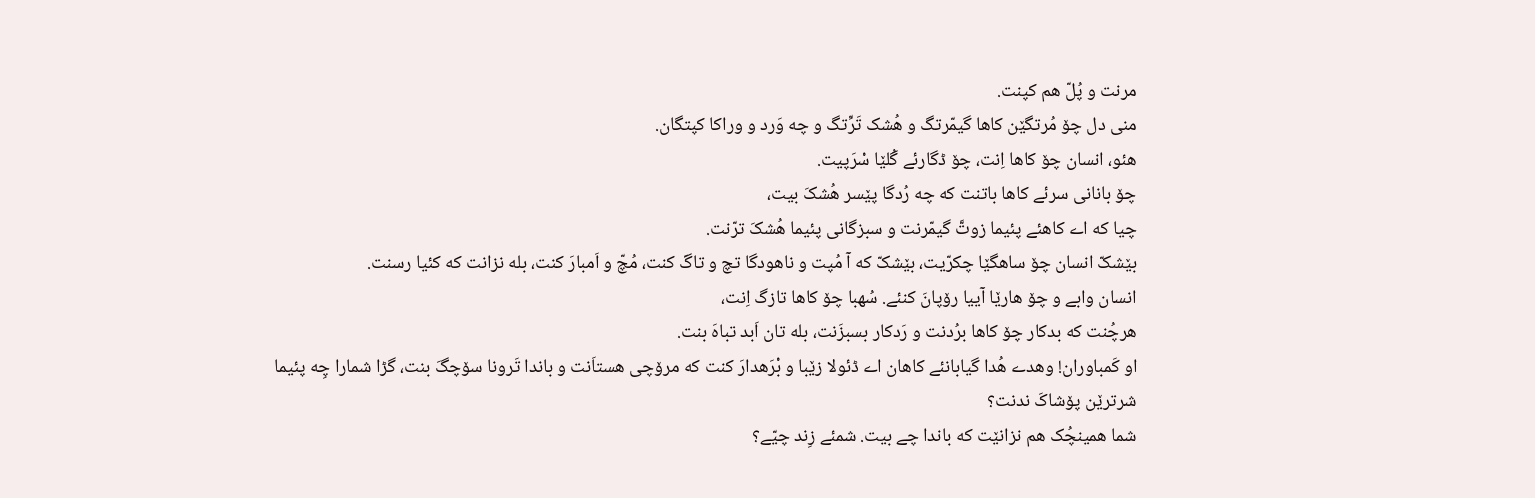مرنت و پُلّ هم کپنت.
منی دل چۆ مُرتگێن کاها گیمّرتگ و هُشک تَرِّتگ و چه وَرد و وراکا کپتگان.
هئو، انسان چۆ کاها اِنت، چۆ ڈگارئے گُلێا سْرَپیت.
چۆ بانانی سرئے کاها باتنت که چه رُدگا پێسر هُشکَ بیت،
چیا که اے کاهئے پئیما زوتَّ گیمّرنت و سبزگانی پئیما هُشکَ ترّنت.
بێشکّ انسان چۆ ساهگێا چکرّیت، بێشکّ که آ مُپت و ناهودگا تچ و تاگَ کنت، مُچّ و اَمبارَ کنت، بله نزانت که کئیا رسنت.
انسان وابے و چۆ هارێا آییا رۆپانَ کنئے. سُهبا چۆ کاها تازگ اِنت،
هرچُنت که بدکار چۆ کاها برُدنت و رَدکار بسبزَنت، بله تان اَبد تباهَ بنت.
او کَمباوران! وهدے هُدا گیابانئے کاهان اے ڈئولا زێبا و بْرَهدارَ کنت که مرۆچی هستاَنت و باندا تَرونا سۆچگَ بنت، گڑا شمارا چِه پئیما شرترێن پۆشاکَ ندنت؟
شما همینچُک هم نزانێت که باندا چے بیت. شمئے زِند چیّے؟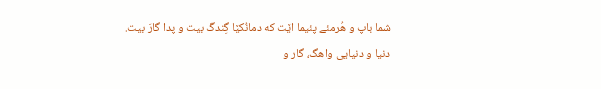شما باپ و هُرمئے پئیما اێت که دمانُکێا گِندگَ بیت و پدا گارَ بیت.
دنیا و دنیایی واهگ، گار و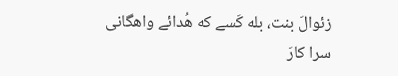زئوالَ بنت، بله کَسے که هُدائے واهگانی سرا کارَ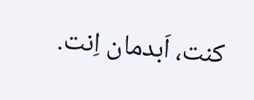کنت، اَبدمان اِنت.